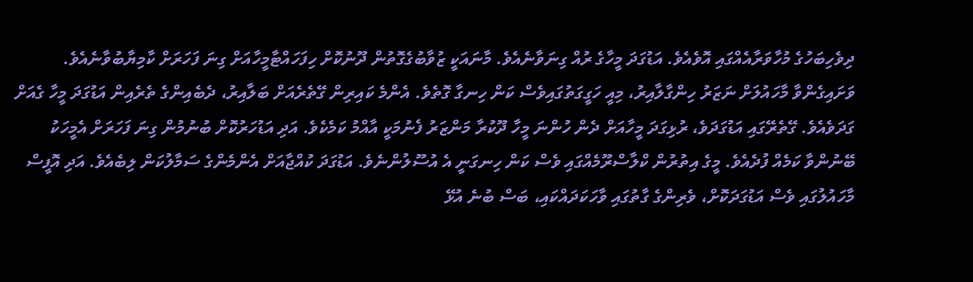ދިވެހިބަހުގެ މުހާވަރާއެއްގައި އޮވެއެވެ. އަޑުގަދަ މީހާގެ ރުއް ގިނަވާނެއެވެ. މާނައަކީ ޒުވާބުގެގޮތުން ދޫނުކޮށް ހިފަހައްޓާމީހާއަށް ގިނަ ފަހަރަށް ކާމިޔާބުވާނެއެވެ. ވަށައިގެންވާ މާހައުލަށް ނަޒަރު ހިންގާލާއިރު، މިއީ ހަގީގަތުގައިވެސް ކަން ހިނގާ ގޮތެވެ. އެންމެ ކައިރިން ގޭތެރެއަށް ބަލާއިރު، ދެބެއިންގެ ތެރެއިން އަޑުގަދަ މީހާ ގެއަށް ގަދަވެއެވެ. ގޭތެރޭގައި އަޑުގަދަވެ، ރުޅިގަދަ މީހާއަށް ދެން ހުންނަ މީހާ ދޫކުރާ މަންޒަރު ފެނުމަކީ އާއްމު ކަމެކެވެ. އަދި އަޑުހަރުކޮށް ބުނުމުން ގިނަ ފަހަރަށް އެމީހަކު ބޭނުންވާ ކަމެއް ފުދެއެވެ. މީގެ އިތުރުން ކްލާސްރޫމެއްގައި ވެސް ކަން ހިނގަނީ އެ އުސޫލުންނެވެ. އަޑުގަދަ ކުއްޖާއަށް އެންމެންގެ ސަމާލުކަން ލިބެއެވެ. އަދި އޮފީސް މާހައުލުގައި ވެސް އަޑުގަދަކޮށް، ވެރިންގެ ގާތުގައި ވާހަކަދައްކައި، ބަސް ބުނެ އުޅޭ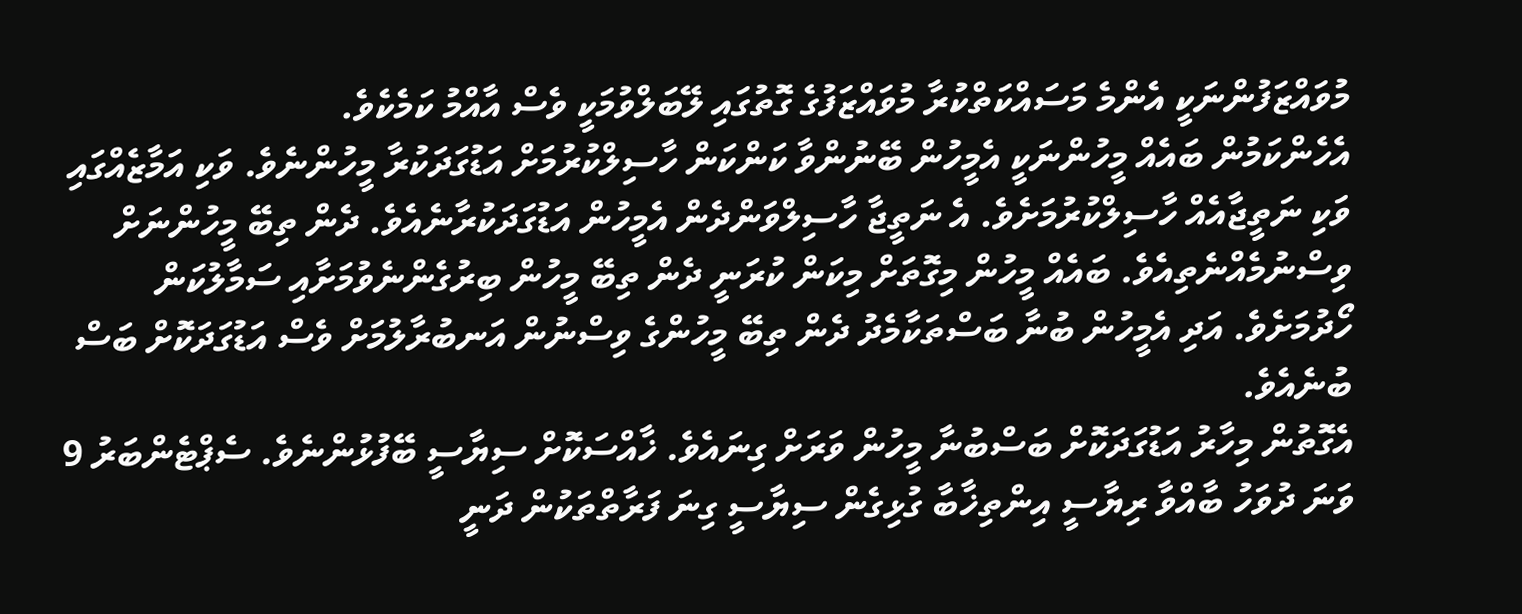މުވައްޒަފުންނަކީ އެންމެ މަސައްކަތްކުރާ މުވައްޒަފުގެ ގޮތުގައި ލޭބަލްވުމަކީ ވެސް އާއްމު ކަމެކެވެ.
އެހެންކަމުން ބައެއް މީހުންނަކީ އެމީހުން ބޭނުންވާ ކަންކަން ހާސިލްކުރުމަށް އަޑުގަދަކުރާ މީހުންނެވެ. ވަކި އަމާޒެއްގައި ވަކި ނަތީޖާއެއް ހާސިލްކުރުމަށެވެ. އެ ނަތީޖާ ހާސިލްވަންދެން އެމީހުން އަޑުގަދަކުރާނެއެވެ. ދެން ތިބޭ މީހުންނަށް ވިސްނުމެއްނެތިއެވެ. ބައެއް މީހުން މިގޮތަށް މިކަން ކުރަނީ ދެން ތިބޭ މީހުން ބިރުގެންނެވުމަށާއި ސަމާލުކަން ހޯދުމަށެވެ. އަދި އެމީހުން ބުނާ ބަސްތަކާމެދު ދެން ތިބޭ މީހުންގެ ވިސްނުން އަނބުރާލުމަށް ވެސް އަޑުގަދަކޮށް ބަސް ބުނެއެވެ.
އެގޮތުން މިހާރު އަޑުގަދަކޮށް ބަސްބުނާ މީހުން ވަރަށް ގިނައެވެ. ޚާއްސަކޮށް ސިޔާސީ ބޭފުޅުންނެވެ. ސެޕްޓެންބަރު 9 ވަނަ ދުވަހު ބާއްވާ ރިޔާސީ އިންތިޚާބާ ގުޅިގެން ސިޔާސީ ގިނަ ފަރާތްތަކުން ދަނީ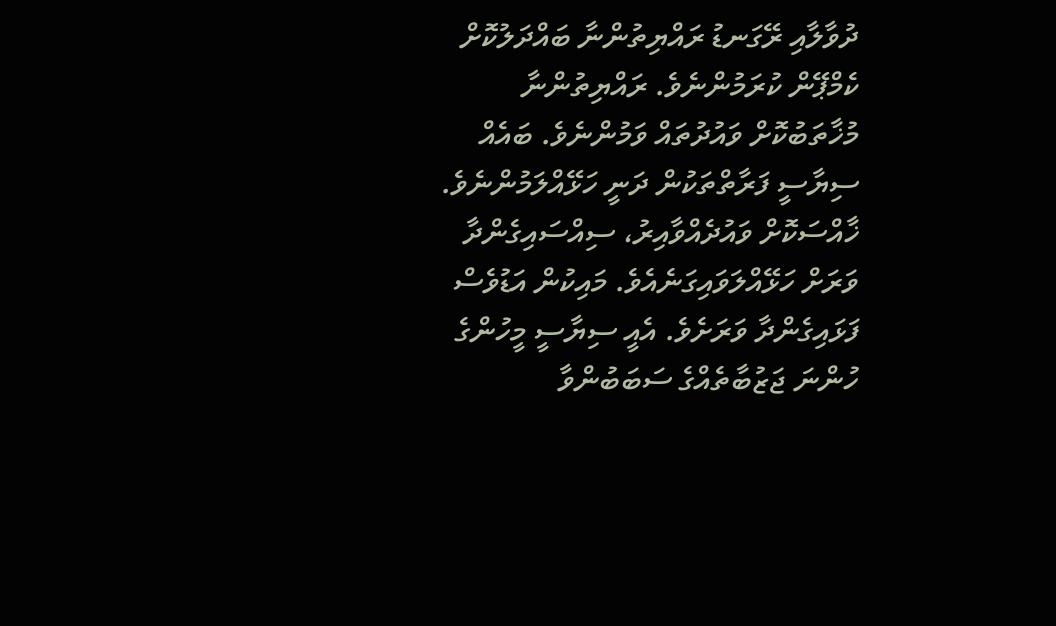ދުވާލާއި ރޭގަނޑު ރައްޔިތުންނާ ބައްދަލުކޮށް ކެމްޕޭން ކުރަމުންނެވެ. ރައްޔިތުންނާ މުޚާތަބުކޮށް ވައުދުތައް ވަމުންނެވެ. ބައެއް ސިޔާސީ ފަރާތްތަކުން ދަނީ ހަޅޭއްލަމުންނެވެ. ޚާއްސަކޮށް ވައުދެއްވާއިރު، ސިއްސައިގެންދާ ވަރަށް ހަޅޭއްލަވައިގަނެއެވެ. މައިކުން އަޑުވެސް ފަޅައިގެންދާ ވަރަށެވެ. އެއީ ސިޔާސީ މީހުންގެ ހުންނަ ޖަޒުބާތެއްގެ ސަބަބުންވާ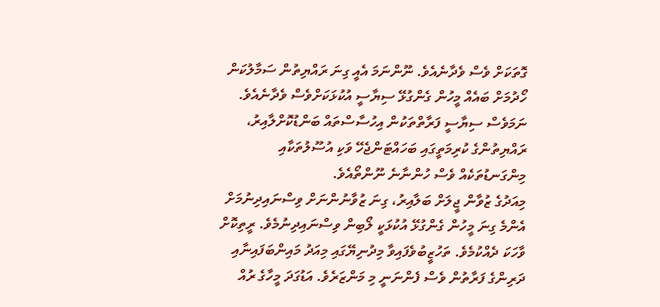ގޮތަކަށް ވެސް ވެދާނެއެވެ. ނޫންނަމަ އެއީ ގިނަ ރައްޔިތުން ސަމާލުކަން ހޯދުމަށް ބައެއް މީހުން ގެންގުޅޭ ސިޔާސީ އުކުޅަކަށްވެސް ވެދާނެއެވެ. ނަމަވެސް ސިޔާސީ ފަރާތްތަކުން އިހުސާސްތައް ބަންޑުކޮށްލާއިރު، ރައްޔިތުންގެ ކުރިމަތީގައި ބަހައްޓަންޖެހޭ ވަކި އުސޫލުތަކާއި މިންގަނޑުތަކެއް ވެސް ހުންނާނެ ނޫންތޯއެވެ.
މިއަދުގެ ޒުވާން ޖީލަށް ބަލާއިރު، ގިނަ ޒުވާނުންނަށް ވިސްނައިދިނުމަށް އެންމެ ގިނަ މީހުން ގެންގުޅޭ އުކުޅަކީ ލޯބިން ވިސްނައިދިނުމެވެ. ރީތިކޮށް ވާހަކަ ދެއްކުމެވެ. ތަހުޒީބުވެފައިވާ މިދުނިޔޭގައި މިއަދު މައިންބަފައިނާއި ދަރިންގެ ފަރާތުން ވެސް ފެންނަނީ މި މަންޒަރެވެ. އަޑުގަދަ މީހާގެ ރުއް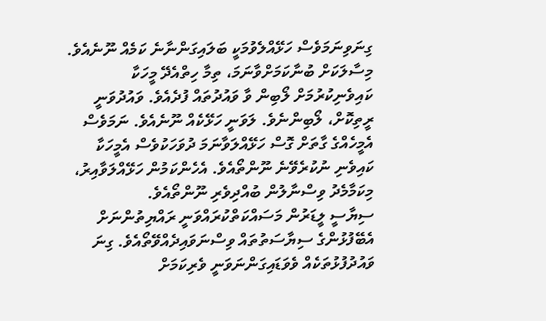ގިނަވިނަމަވެސް ހަޅޭއްލެވުމަކީ ބަލައިގަންނާނެ ކަމެއް ނޫނެއެވެ. މިސާލަކަށް ބުނާކަމަށްވާނަމަ، ތިމާ ހިތްއެދޭ މީހަކާ ކައިވެނިކުރުމަށް ލޯބިން ވާ ވައުދުތައް ފުދެއެވެ. ވައުދުވަނީ ރީތިކޮށް، ލޯބިންނެވެ. ލަވަނީ ހަޅޭކެއް ނޫނެއެވެ. ނަމަވެސް އެމީހެއްގެ ގާތަށް ގޮސް ހަޅޭއްލަވާނަމަ ދުވަހަކުވެސް އެމީހަކާ ކައިވެނި ނުކުރެވޭނެ ނޫންތޯއެވެ. އެހެންކަމުން ހަޅޭއްލަވާއިރު، މިކަމާމެދު ވިސްނާލުން ބުއްދިވެރި ނޫންތޯއެވެ.
ސިޔާސީ ލީޑަރުން މަސައްކަތްކުރައްވަނީ ރައްޔިތުންނަށް އެބޭފުޅުންގެ ސިޔާސަތުތައް ވިސްނަވައިދެއްވޭތޯއެވެ. ގިނަ ވައުދުފުޅުތަކެއް ވެވަޑައިގަންނަވަނީ ވެރިކަމަށް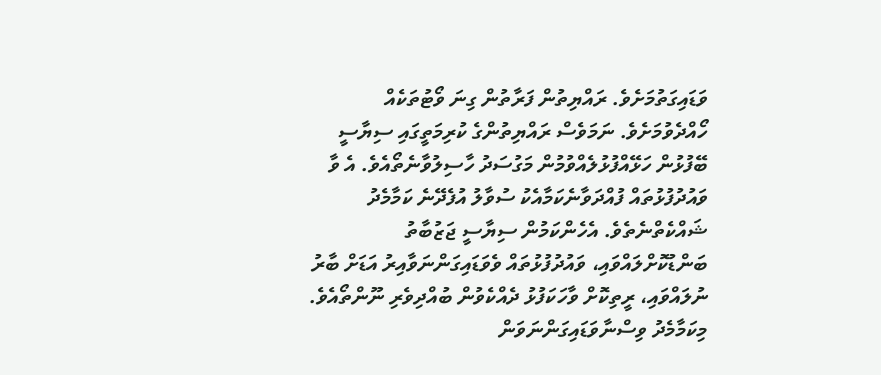ވަޑައިގަތުމަށެވެ. ރައްޔިތުން ފަރާތުން ގިނަ ވޯޓުތަކެއް ހޯއްދެވުމަށެވެ. ނަމަވެސް ރައްޔިތުންގެ ކުރިމަތީގައި ސިޔާސީ ބޭފުޅުން ހަޅޭއްފުޅުލެއްވުމުން މަގުސަދު ހާސިލުވާނެތޯއެވެ. އެ ވާ ވައުދުފުޅުތައް ފުއްދަވާނެކަމާއެކު ސުވާލު އުފެދޭނެ ކަމާމެދު ޝައްކެތްނެތެވެ. އެހެންކަމުން ސިޔާސީ ޖަޒުބާތު ބަންޑުކޮށްލައްވައި، ވައުދުފުޅުތައް ވެވަޑައިގަންނަވާއިރު އަޑަށް ބާރު ނުލައްވައި، ރީތިކޮށް ވާހަކަފުޅު ދެއްކެވުން ބުއްދިވެރި ނޫންތޯއެވެ. މިކަމާމެދު ވިސްނާވަޑައިގަންނަވަން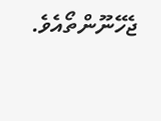ޖެހޭނޫންތޯއެވެ.